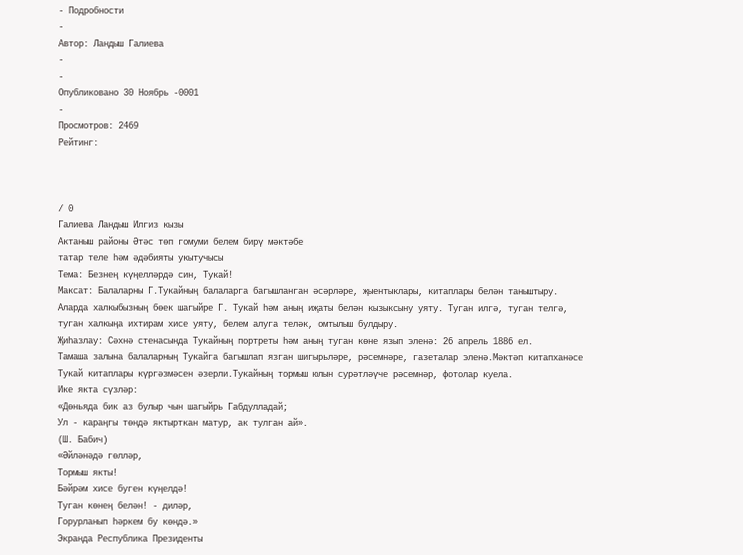- Подробности
-
Автор: Ландыш Галиева
-
-
Опубликовано 30 Ноябрь -0001
-
Просмотров: 2469
Рейтинг:



/ 0
Галиева Ландыш Илгиз кызы
Актаныш районы Әтәс төп гомуми белем бирү мәктәбе
татар теле һәм әдәбияты укытучысы
Тема: Безнең күңелләрдә син, Тукай!
Максат: Балаларны Г.Тукайның балаларга багышланган әсәрләре, җыентыклары, китаплары белән таныштыру. Аларда халкыбызның бөек шагыйре Г. Тукай һәм аның иҗаты белән кызыксыну уяту. Туган илгә, туган телгә, туган халкыңа ихтирам хисе уяту, белем алуга теләк, омтылыш булдыру.
Җиһазлау: Сәхнә стенасында Тукайның портреты һәм аның туган көне язып эленә: 26 апрель 1886 ел.
Тамаша залына балаларның Тукайга багышлап язган шигырьләре, рәсемнәре, газеталар эленә.Мәктәп китапханәсе Тукай китаплары күргәзмәсен әзерли.Тукайның тормыш юлын сурәтләүче рәсемнәр, фотолар куела.
Ике якта сүзләр:
«Дөньяда бик аз булыр чын шагыйрь Габдулладай;
Ул - караңгы төндә яктырткан матур, ак тулган ай».
(Ш. Бабич)
«Әйләнәдә гөлләр,
Тормыш якты!
Бәйрәм хисе буген күңелдә!
Туган көнең белән! - диләр,
Горурланып һәркем бу көндә.»
Экранда Республика Президенты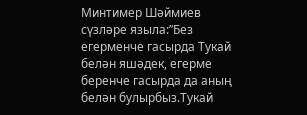Минтимер Шәймиев сүзләре языла:”Без егерменче гасырда Тукай белән яшәдек, егерме беренче гасырда да аның белән булырбыз.Тукай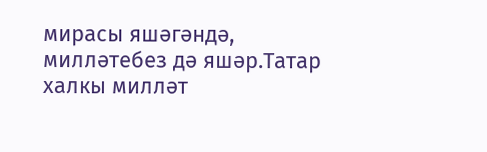мирасы яшәгәндә, милләтебез дә яшәр.Татар халкы милләт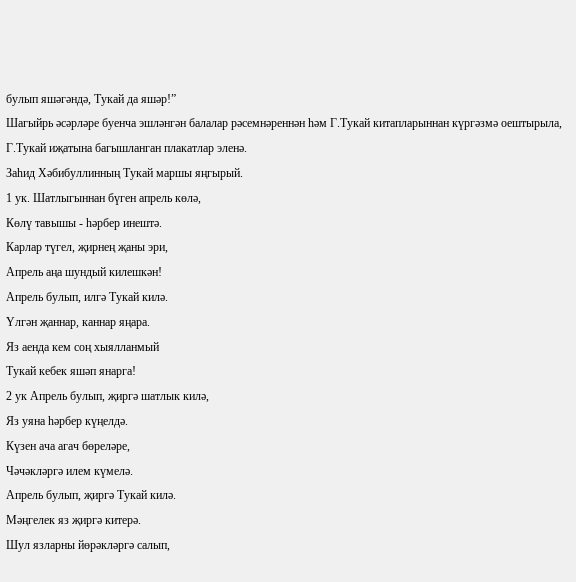булып яшәгәндә, Тукай да яшәр!”
Шагыйрь әсәрләре буенча эшләнгән балалар рәсемнәреннән һәм Г.Тукай китапларыннан күргәзмә оештырыла, Г.Тукай иҗатына багышланган плакатлар эленә.
Заһид Хәбибуллинның Тукай маршы яңгырый.
1 ук. Шатлыгыннан бүген апрель көлә,
Көлү тавышы - һәрбер инештә.
Карлар түгел, җирнең җаны эри,
Апрель аңа шундый килешкән!
Апрель булып, илгә Тукай килә.
Үлгән җаннар, каннар яңара.
Яз аенда кем соң хыялланмый
Тукай кебек яшәп янарга!
2 ук Апрель булып, җиргә шатлык килә,
Яз уяна һәрбер күңелдә.
Күзен ача агач бөреләре,
Чәчәкләргә илем күмелә.
Апрель булып, җиргә Тукай килә.
Мәңгелек яз җиргә китерә.
Шул язларны йөрәкләргә салып,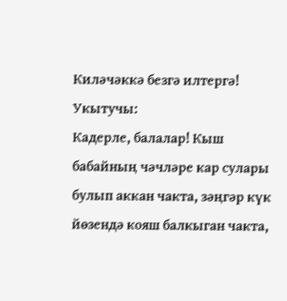Киләчәккә безгә илтергә!
Укытучы:
Кадерле, балалар! Кыш бабайның чәчләре кар сулары булып аккан чакта, зәңгәр күк йөзендә кояш балкыган чакта,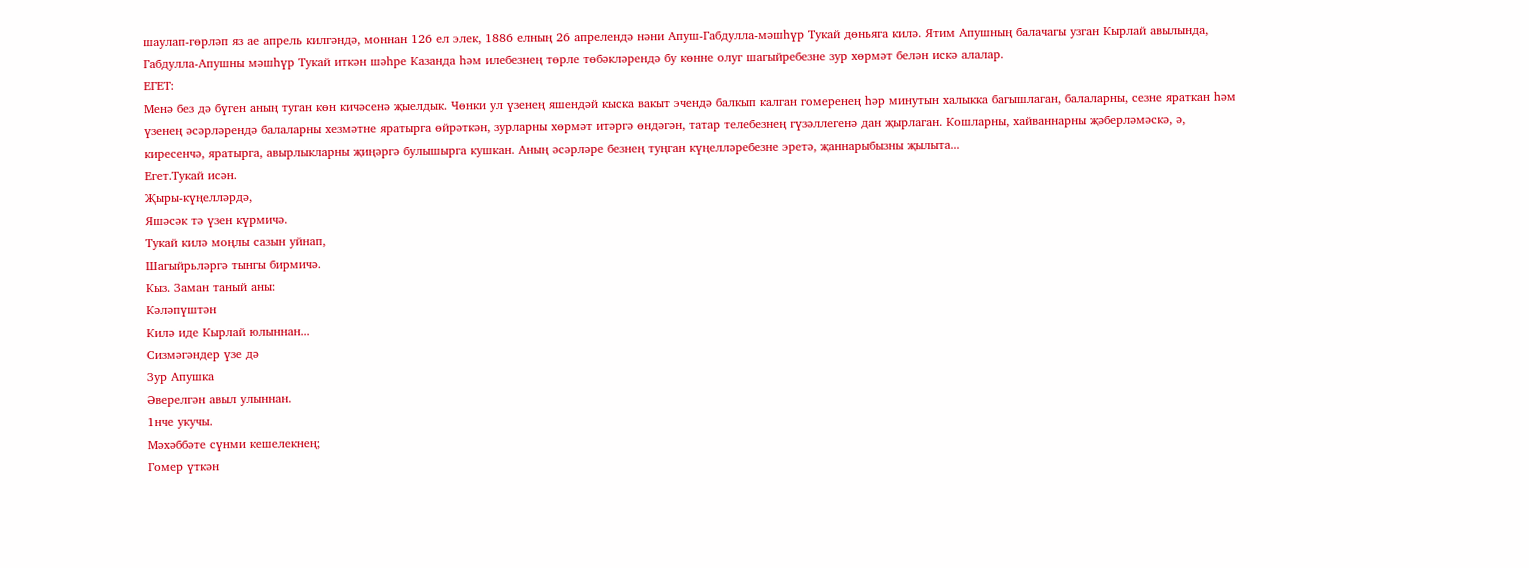шаулап-гөрләп яз ае апрель килгәндә, моннан 126 ел элек, 1886 елның 26 апрелендә нәни Апуш-Габдулла-мәшһүр Тукай дөньяга килә. Ятим Апушның балачагы узган Кырлай авылында, Габдулла-Апушны мәшһүр Тукай иткән шәһре Казанда һәм илебезнең төрле төбәкләрендә бу көнне олуг шагыйребезне зур хөрмәт белән искә алалар.
ЕГЕТ:
Менә без дә бүген аның туган көн кичәсенә җыелдык. Чөнки ул үзенең яшендәй кыска вакыт эчендә балкып калган гомеренең һәр минутын халыкка багышлаган, балаларны, сезне яраткан һәм үзенең әсәрләрендә балаларны хезмәтне яратырга өйрәткән, зурларны хөрмәт итәргә өндәгән, татар телебезнең гүзәллегенә дан җырлаган. Кошларны, хайваннарны җәберләмәскә, ә, киресенчә, яратырга, авырлыкларны җиңәргә булышырга кушкан. Аның әсәрләре безнең туңган күңелләребезне эретә, җаннарыбызны җылыта...
Егет.Тукай исән.
Җыры-күңелләрдә,
Яшәсәк тә үзен күрмичә.
Тукай килә моңлы сазын уйнап,
Шагыйрьләргә тынгы бирмичә.
Кыз. Заман таный аны:
Кәләпүштән
Килә иде Кырлай юлыннан...
Сизмәгәндер үзе дә
Зур Апушка
Әверелгән авыл улыннан.
1нче укучы.
Мәхәббәте сүнми кешелекнең;
Гомер үткән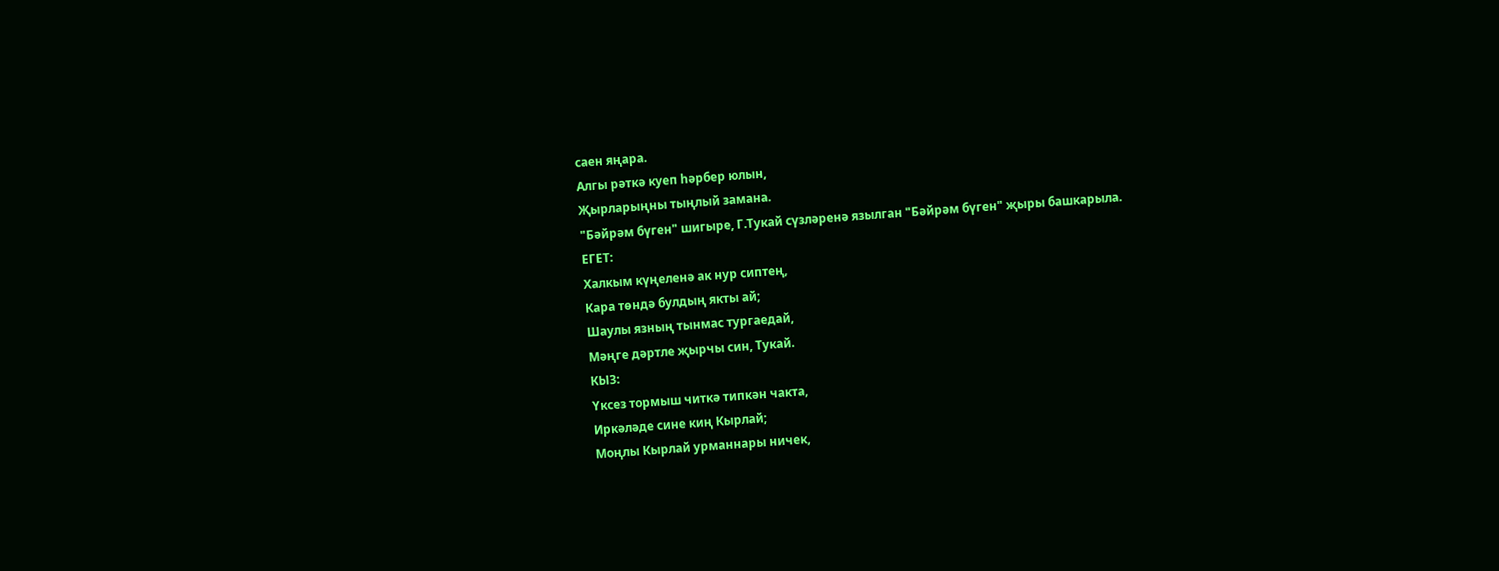саен яңара.
Алгы рәткә куеп һәрбер юлын,
Җырларыңны тыңлый замана.
"Бәйрәм бүген" шигыре, Г.Тукай сүзләренә язылган "Бәйрәм бүген" җыры башкарыла.
ЕГЕТ:
Халкым күңеленә ак нур сиптең,
Кара төндә булдың якты ай;
Шаулы язның тынмас тургаедай,
Мәңге дәртле җырчы син, Тукай.
КЫЗ:
Үксез тормыш читкә типкән чакта,
Иркәләде сине киң Кырлай;
Моңлы Кырлай урманнары ничек,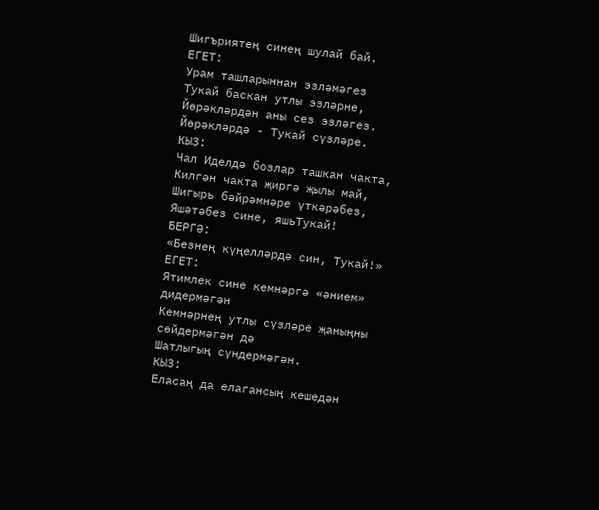Шигъриятең синең шулай бай.
ЕГЕТ:
Урам ташларыннан эзләмәгез
Тукай баскан утлы эзләрне,
Йөрәкләрдән аны сез эзләгез.
Йөрәкләрдә - Тукай сүзләре.
КЫЗ:
Чал Иделдә бозлар ташкан чакта,
Килгән чакта җиргә җылы май,
Шигырь бәйрәмнәре үткәрәбез,
Яшәтәбез сине, яшьТукай!
БЕРГӘ:
«Безнең күңелләрдә син, Тукай!»
ЕГЕТ:
Ятимлек сине кемнәргә «әнием» дидермәгән
Кемнәрнең утлы сүзләре җаныңны сөйдермәгән дә
Шатлыгың сүндермәгән.
КЫЗ:
Еласаң да елагансың кешедән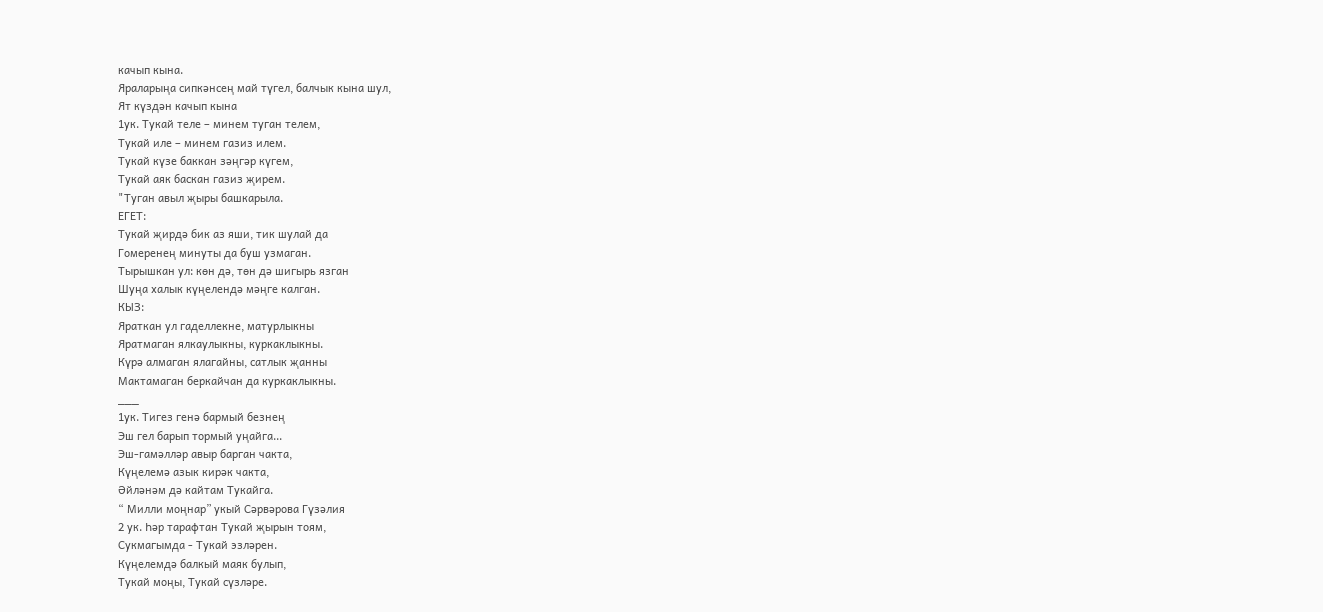качып кына.
Яраларыңа сипкәнсең май түгел, балчык кына шул,
Ят күздән качып кына
1ук. Тукай теле – минем туган телем,
Тукай иле – минем газиз илем.
Тукай күзе баккан зәңгәр күгем,
Тукай аяк баскан газиз җирем.
"Туган авыл җыры башкарыла.
ЕГЕТ:
Тукай җирдә бик аз яши, тик шулай да
Гомеренең минуты да буш узмаган.
Тырышкан ул: көн дә, төн дә шигырь язган
Шуңа халык күңелендә мәңге калган.
КЫЗ:
Яраткан ул гаделлекне, матурлыкны
Яратмаган ялкаулыкны, куркаклыкны.
Күрә алмаган ялагайны, сатлык җанны
Мактамаган беркайчан да куркаклыкны.
___
1ук. Тигез генә бармый безнең
Эш гел барып тормый уңайга...
Эш-гамәлләр авыр барган чакта,
Күңелемә азык кирәк чакта,
Әйләнәм дә кайтам Тукайга.
“ Милли моңнар” укый Сәрвәрова Гүзәлия
2 ук. Һәр тарафтан Тукай җырын тоям,
Сукмагымда - Тукай эзләрен.
Күңелемдә балкый маяк булып,
Тукай моңы, Тукай сүзләре.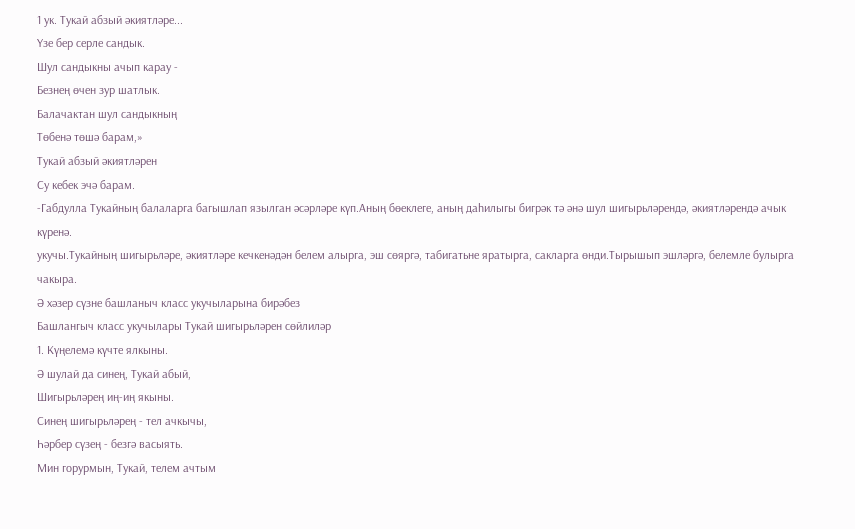1 ук. Тукай абзый әкиятләре...
Үзе бер серле сандык.
Шул сандыкны ачып карау -
Безнең өчен зур шатлык.
Балачактан шул сандыкның
Төбенә төшә барам,»
Тукай абзый әкиятләрен
Су кебек эчә барам.
-Габдулла Тукайның балаларга багышлап язылган әсәрләре күп.Аның бөеклеге, аның даһилыгы бигрәк тә әнә шул шигырьләрендә, әкиятләрендә ачык күренә.
укучы.Тукайның шигырьләре, әкиятләре кечкенәдән белем алырга, эш сөяргә, табигатьне яратырга, сакларга өнди.Тырышып эшләргә, белемле булырга чакыра.
Ә хәзер сүзне башланыч класс укучыларына бирәбез
Башлангыч класс укучылары Тукай шигырьләрен сөйлиләр
1. Күңелемә күчте ялкыны.
Ә шулай да синең, Тукай абый,
Шигырьләрең иң-иң якыны.
Синең шигырьләрең - тел ачкычы,
Һәрбер сүзең - безгә васыять.
Мин горурмын, Тукай, телем ачтым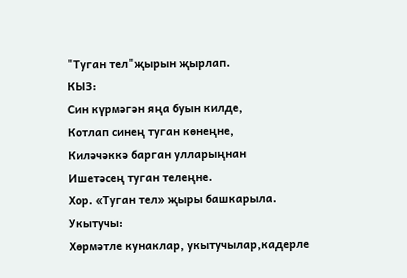"Туган тел"җырын җырлап.
КЫЗ:
Син күрмәгән яңа буын килде,
Котлап синең туган көнеңне,
Киләчәккә барган улларыңнан
Ишетәсең туган телеңне.
Хор. «Туган тел» җыры башкарыла.
Укытучы:
Хөрмәтле кунаклар, укытучылар,кадерле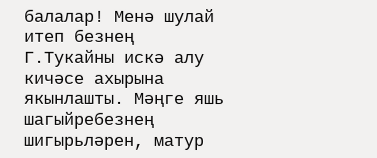балалар! Менә шулай итеп безнең Г.Тукайны искә алу кичәсе ахырына якынлашты. Мәңге яшь шагыйребезнең шигырьләрен, матур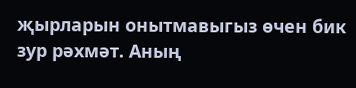җырларын онытмавыгыз өчен бик зур рәхмәт. Аның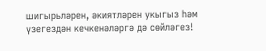шигырьләрен, әкиятләрен укыгыз һәм үзегездән кечкенәләргә дә сөйләгез!